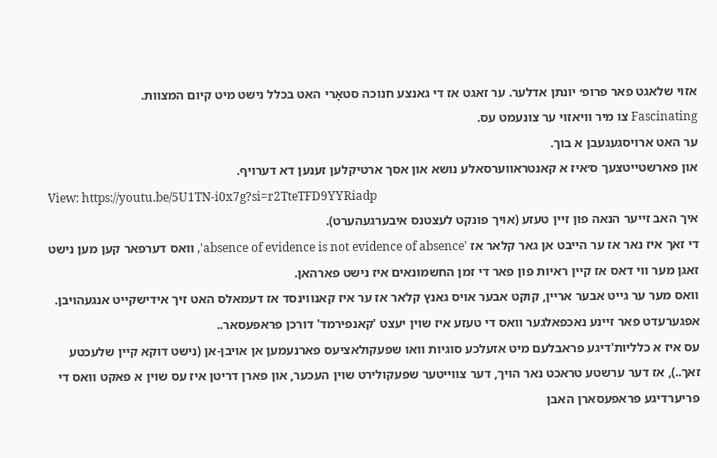אזוי שלאגט פאר פרופ׳ יונתן אדלער. ער זאגט אז די גאנצע חנוכה סטאָרי האט בכלל נישט מיט קיום המצוות.
Fascinating צו מיר וויאזוי ער צונעמט עס.
ער האט ארויסגעגעבן א בוך.
און פארשטייטצעך ס׳איז א קאנטראווערסאלע נושא און אסך ארטיקלען זענען דא דערויף.
View: https://youtu.be/5U1TN-i0x7g?si=r2TteTFD9YYRiadp
איך האב זייער הנאה פון זיין טעזע (אויך פונקט לעצטנס איבערגעהערט).
די זאך איז נאר אז ער הייבט אן גאר קלאר אז 'absence of evidence is not evidence of absence', וואס דערפאר קען מען נישט זאגן מער ווי דאס אז קיין ראיות פון פאר די זמן החשמונאים איז נישט פארהאן.
וואס מער ער גייט אבער אריין, קוקט אבער אויס גאנץ קלאר אז ער איז קאנווינסד אז דעמאלס האט זיך אידישקייט אנגעהויבן.
אפגערעדט פאר זיינע נאכפאלגער וואס די טעזע איז שוין יעצט 'קאנפירמד' דורכן פראפעסאר..
עס איז א כלליות'דיגע פראבלעם מיט אזעלכע סוגיות וואו שפעקולאציעס פארנעמען אן אויבן-אן (נישט דוקא קיין שלעכטע זאך..), אז דער ערשטע טראכט נאר הויך, דער צווייטער שפעקולירט שוין העכער, און פארן דריטן איז עס שוין א פאקט וואס די פריערדיגע פראפעסארן האבן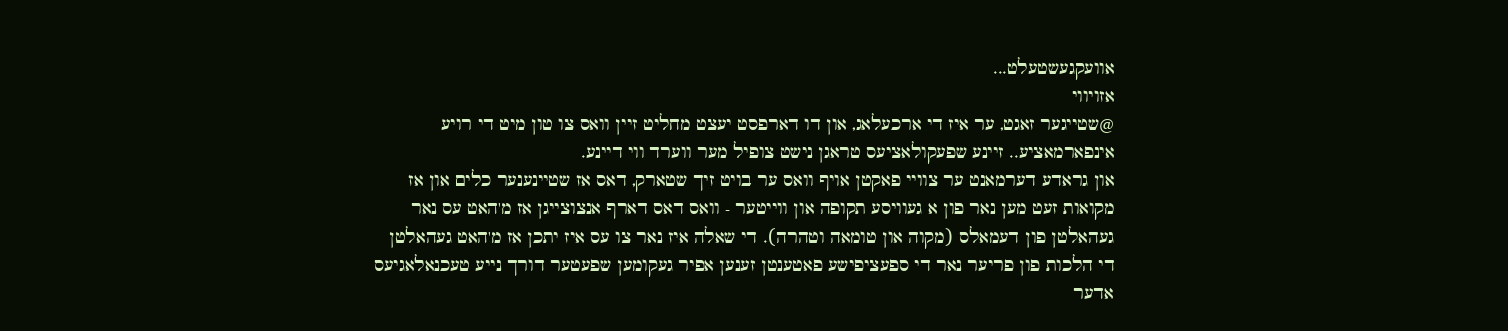אוועקגעשטעלט...
אזויווי
@שטייגער זאגט, ער איז די ארכעלאג, און דו דארפסט יעצט מחליט זיין וואס צו טון מיט די רויע אינפארמאציע.. זיינע שפעקולאציעס טראגן נישט צופיל מער ווערד ווי דיינע.
און גראדע דערמאנט ער צוויי פאקטן אויף וואס ער בויט זיך שטארק, דאס אז שטיינענער כלים און אז מקואות זעט מען נאר פון א געוויסע תקופה און ווייטער - וואס דאס דארף אנצוצייגן אז מ'האט עס נאר געהאלטן פון דעמאלס (מקוה און טומאה וטהרה). די שאלה איז נאר צו עס איז יתכן אז מ'האט געהאלטן די הלכות פון פריער נאר די ספעציפישע פאטענטן זענען אפיר געקומען שפעטער דורך נייע טעכנאלאגיעס אדער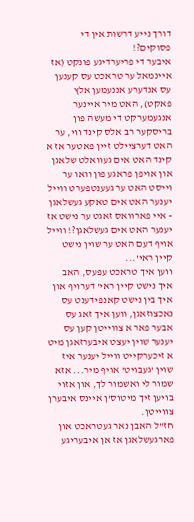דורך נייע דרשות אין די פסוקים?!
איבער די פריערדיגע פונקט (אז איינמאל ער טראכט עס קענען עס אנדערע אננעמען אלץ פאקט), האט מיר איינער אנגעמערקט די מעשה פון בריסקער רב אלס קינד ווי, ער האט דערציילט זיין פאטער אז א קינד האט אים געוואלט שלאגן און אויפן פראגע פון וואו ער וייסט האט ער געענטפערט ווייל יענער האט אים טאקע געשלאגן - איי פארוואס זאגט ער נישט אז יענער האט אים געשלאגן?! ווייל אויף דעם האט ער שוין נישט קיין ראי'...
ווען איך טראכט עפעס, האב איך נישט קיין ראי' דערויף און איך בין נישט קאנפידענט עס נאכצוזאגן, ווען איך זאג עס אבער פאר א צווייטן קען עס יענער שוין יעצט איבערזאגן מיט א זיכערקייט ווייל יענער איז שוין 'געבויט' אויף מיר... אזא שמור לי ואשמור לך, און אזוי בויען זיך מיטוס'ן איינס איבערן צווייטן.
חז"ל האבן נאר געטראכט און פארגעשלאגן אז אן איבעריגע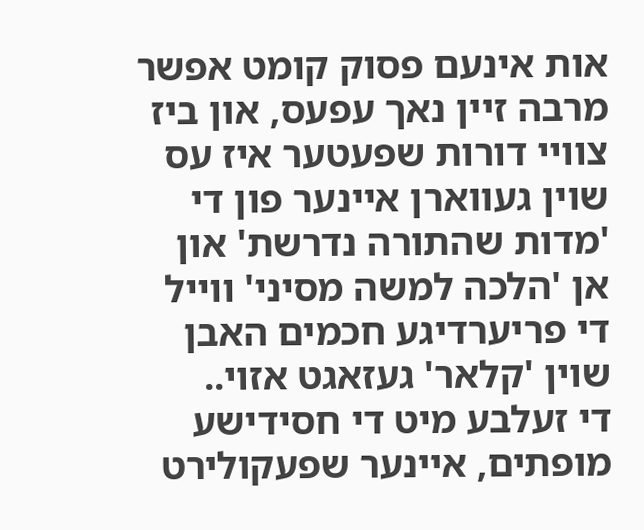אות אינעם פסוק קומט אפשר מרבה זיין נאך עפעס, און ביז צוויי דורות שפעטער איז עס שוין געווארן איינער פון די 'מדות שהתורה נדרשת' און אן 'הלכה למשה מסיני' ווייל די פריערדיגע חכמים האבן שוין 'קלאר' געזאגט אזוי..
די זעלבע מיט די חסידישע מופתים, איינער שפעקולירט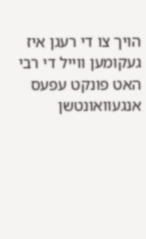הויך צו די רעגן איז געקומען ווייל די רבי האט פונקט עפעס אנגעוואונטשן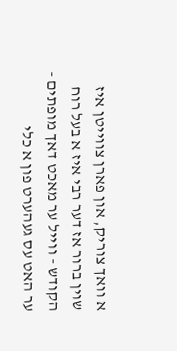א וואך צוריק, און פארן צווייטן איז שוין ברור אז דער רבי איז א בעל רוח הקודש - ווייל ער מאכט דאך מופתים - ער האט עס געהערט פון א כלי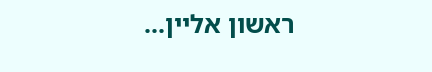ראשון אליין...